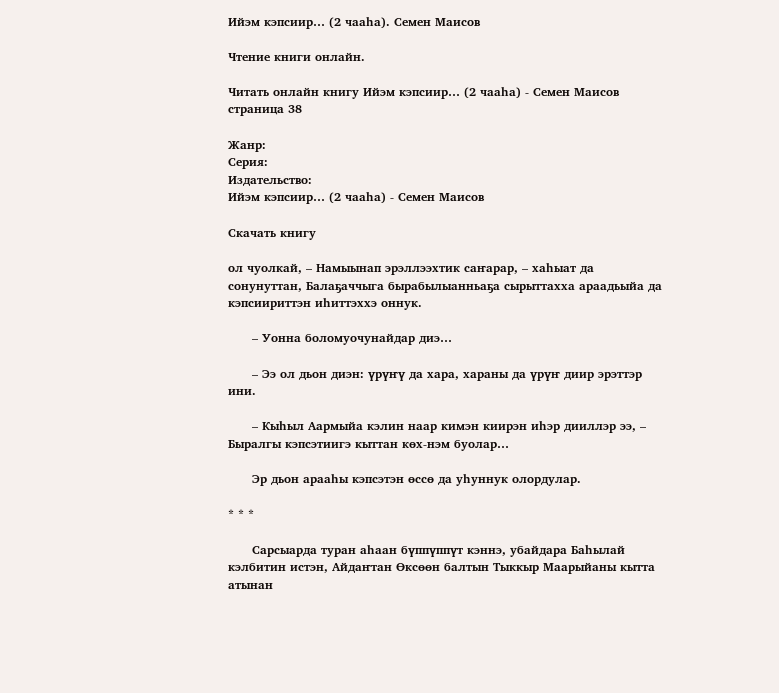Ийэм кэпсиир… (2 чааһа). Семен Маисов

Чтение книги онлайн.

Читать онлайн книгу Ийэм кэпсиир… (2 чааһа) - Семен Маисов страница 38

Жанр:
Серия:
Издательство:
Ийэм кэпсиир… (2 чааһа) - Семен Маисов

Скачать книгу

ол чуолкай, – Намыынап эрэллээхтик саҥарар, – хаһыат да сонунуттан, Балаҕаччыга бырабылыанньаҕа сырыттахха араадьыйа да кэпсиириттэн иһиттэххэ оннук.

      – Уонна боломуочунайдар диэ…

      – Ээ ол дьон диэн: үрүҥү да хара, хараны да үрүҥ диир эрэттэр ини.

      – Кыһыл Аармыйа кэлин наар кимэн киирэн иһэр дииллэр ээ, – Быралгы кэпсэтиигэ кыттан көх-нэм буолар…

      Эр дьон арааһы кэпсэтэн өссө да уһуннук олордулар.

* * *

      Сарсыарда туран аһаан бүппүппүт кэннэ, убайдара Баһылай кэлбитин истэн, Айдаҥтан Өксөөн балтын Тыккыр Маарыйаны кытта атынан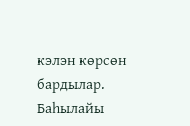кэлэн көрсөн бардылар. Баһылайы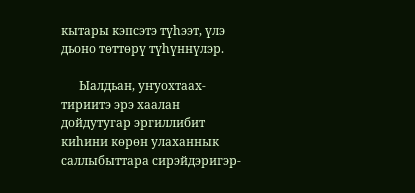кытары кэпсэтэ түһээт, үлэ дьоно төттөрү түһүннүлэр.

      Ыалдьан, уҥуохтаах-тириитэ эрэ хаалан дойдутугар эргиллибит киһини көрөн улаханнык саллыбыттара сирэйдэригэр-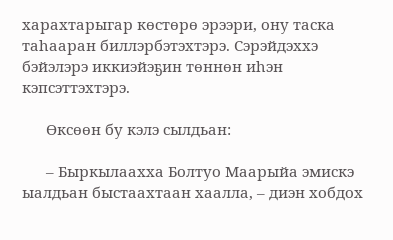харахтарыгар көстөрө эрээри, ону таска таһааран биллэрбэтэхтэрэ. Сэрэйдэххэ бэйэлэрэ иккиэйэҕин төннөн иһэн кэпсэттэхтэрэ.

      Өксөөн бу кэлэ сылдьан:

      – Быркылаахха Болтуо Маарыйа эмискэ ыалдьан быстаахтаан хаалла, – диэн хобдох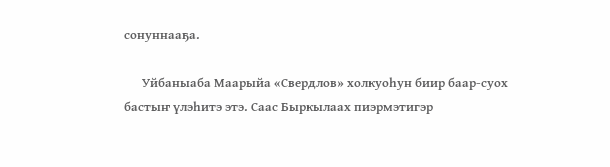сонуннааҕа.

      Уйбаныаба Маарыйа «Свердлов» холкуоһун биир баар-суох бастыҥ үлэһитэ этэ. Саас Быркылаах пиэрмэтигэр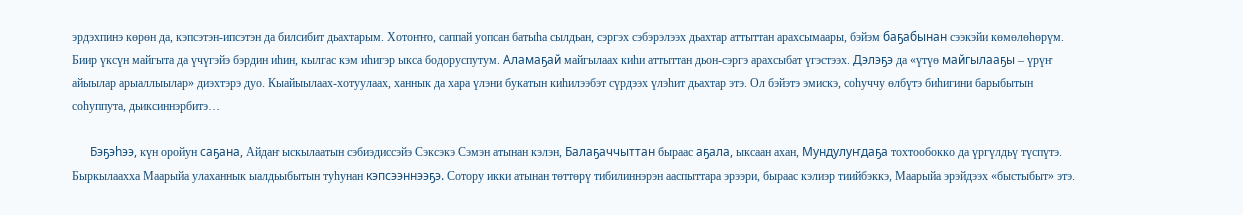эрдэхпинэ көрөн да, кэпсэтэн-ипсэтэн да билсибит дьахтарым. Хотоҥҥо, саппай уопсан батыһа сылдьан, сэргэх сэбэрэлээх дьахтар аттыттан арахсымаары, бэйэм баҕабынан сээкэйи көмөлөһөрүм. Биир үксүн майгыта да үчүгэйэ бэрдин иһин, кылгас кэм иһигэр ыкса бодоруспутум. Аламаҕай майгылаах киһи аттыттан дьон-сэргэ арахсыбат үгэстээх. Дэлэҕэ да «үтүө майгылааҕы – үрүҥ айыылар арыаллыылар» диэхтэрэ дуо. Кыайыылаах-хотуулаах, ханнык да хара үлэни букатын киһилээбэт сүрдээх үлэһит дьахтар этэ. Ол бэйэтэ эмискэ, соһуччу өлбүтэ биһигини барыбытын соһуппута, дьиксиннэрбитэ…

      Бэҕэһээ, күн оройун саҕана, Айдаҥ ыскылаатын сэбиэдиссэйэ Сэксэкэ Сэмэн атынан кэлэн, Балаҕаччыттан быраас аҕала, ыксаан ахан, Мундулуҥдаҕа тохтообокко да үргүлдьү түспүтэ. Быркылаахха Маарыйа улаханнык ыалдьыбытын туһунан кэпсээннээҕэ. Сотору икки атынан төттөрү тибилиннэрэн ааспыттара эрээри, быраас кэлиэр тиийбэккэ, Маарыйа эрэйдээх «быстыбыт» этэ.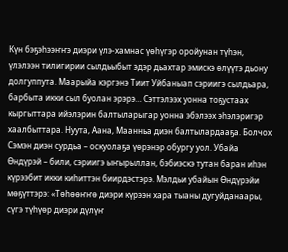Күн бэҕэһээҥҥэ диэри үлэ-хамнас үөһүгэр оройунан түһэн, үлэлээн тилигирии сылдьыбыт эдэр дьахтар эмискэ өлүүтэ дьону долгуппута. Маарыйа кэргэнэ Тиит Уйбаныап сэриигэ сылдьара, барбыта икки сыл буолан эрэрэ… Сэттэлээх уонна тоҕустаах кыргыттара ийэлэрин балтыларыгар уонна эбэлээх эһэлэригэр хаалбыттара. Нуута, Аана, Маанньа диэн балтылардааҕа. Болчох Сэмэн диэн сурдьа – оскуолаҕа үөрэнэр обургу уол. Убайа Өндүрэй – били, сэриигэ ыҥырыллан, бэбиэскэ тутан баран иһэн күрээбит икки киһиттэн биирдэстэрэ. Мэлдьи убайын Өндүрэйи мөҕүттэрэ: «Төһөөҥҥө диэри күрээн хара тыаны дугуйданаары, сүгэ түһүөр диэри дүлүҥ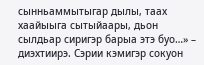сынньаммытыгар дылы, таах хаайыыга сытыйаары, дьон сылдьар сиригэр барыа этэ буо…» – диэхтиирэ. Сэрии кэмигэр сокуон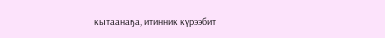кытаанаҕа, итинник күрээбит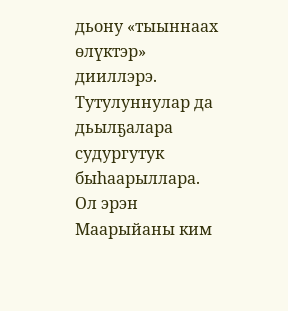дьону «тыыннаах өлүктэр» дииллэрэ. Тутулуннулар да дьылҕалара судургутук быһаарыллара. Ол эрэн Маарыйаны ким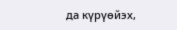да күрүөйэх,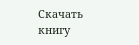Скачать книгу